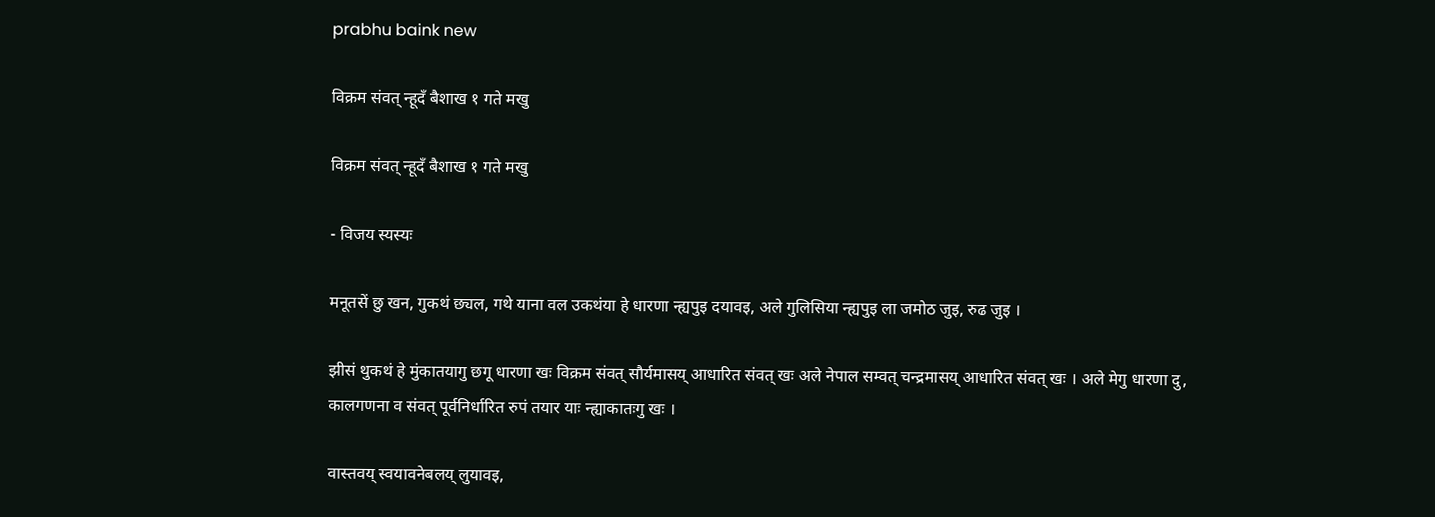prabhu baink new

विक्रम संवत् न्हूदँ बैशाख १ गते मखु

विक्रम संवत् न्हूदँ बैशाख १ गते मखु

- विजय स्यस्यः

मनूतसें छु खन, गुकथं छ्यल, गथे याना वल उकथंया हे धारणा न्ह्यपुइ दयावइ, अले गुलिसिया न्ह्यपुइ ला जमोठ जुइ, रुढ जुइ ।

झीसं थुकथं हे मुंकातयागु छगू धारणा खः विक्रम संवत् सौर्यमासय् आधारित संवत् खः अले नेपाल सम्वत् चन्द्रमासय् आधारित संवत् खः । अले मेगु धारणा दु, कालगणना व संवत् पूर्वनिर्धारित रुपं तयार याः न्ह्याकातःगु खः ।

वास्तवय् स्वयावनेबलय् लुयावइ,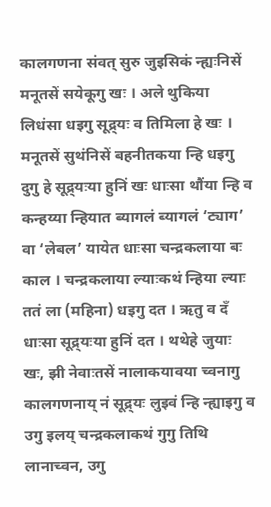कालगणना संवत् सुरु जुइसिकं न्ह्यःनिसें मनूतसें सयेकूगु खः । अले थुकिया लिधंसा धइगु सूद्र्यः व तिमिला हे खः । मनूतसें सुथंनिसें बहनीतकया न्हि धइगु दुगु हे सूद्र्यःया हुनिं खः धाःसा थौंया न्हि व कन्हय्या न्हियात ब्यागलं ब्यागलं ‘ट्याग’ वा ‘लेबल’ यायेत धाःसा चन्द्रकलाया बः काल । चन्द्रकलाया ल्याःकथं न्हिया ल्याः ततं ला (महिना) धइगु दत । ऋतु व दँ धाःसा सूद्र्यःया हुनिं दत । थथेहे जुयाः खः, झी नेवाःतसें नालाकयावया च्वनागु कालगणनाय् नं सूद्र्यः लुइवं न्हि न्ह्याइगु व उगु इलय् चन्द्रकलाकथं गुगु तिथि लानाच्वन, उगु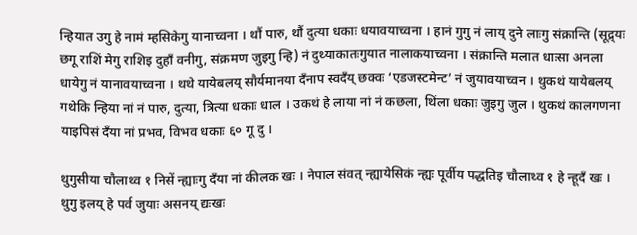न्हियात उगु हे नामं म्हसिकेगु यानाच्वना । थौं पारु, थौं दुत्या धकाः धयावयाच्वना । हानं गुगु नं लाय् दुने लाःगु संक्रान्ति (सूद्र्यः छगू राशिं मेगु राशिइ दुहाँ वनीगु, संक्रमण जुइगु न्हि) नं दुथ्याकातःगुयात नालाकयाच्वना । संक्रान्ति मलात धाःसा अनला धायेगु नं यानावयाच्वना । थथे यायेबलय् सौर्यमानया दँनाप स्वदँय् छक्वः ‘एडजस्टमेन्ट’ नं जुयावयाच्वन । थुकथं यायेबलय् गथेकि न्हिया नां नं पारु, दुत्या, त्रित्या धकाः धाल । उकथं हे लाया नां नं कछला, थिंला धकाः जुइगु जुल । थुकथं कालगणना याइपिसं दँया नां प्रभव, विभव धकाः ६० गू दु ।

थुगुसीया चौलाथ्व १ निसें न्ह्याःगु दँया नां कीलक खः । नेपाल संवत् न्ह्यायेसिकं न्ह्यः पूर्वीय पद्धतिइ चौलाथ्व १ हे न्हूदँ खः । थुगु इलय् हे पर्व जुयाः असनय् द्यःखः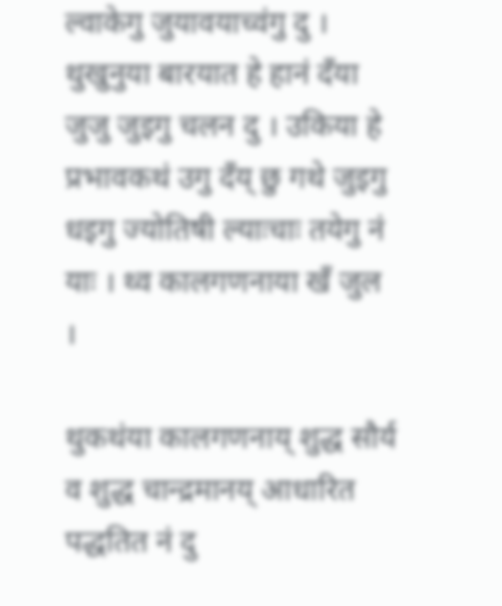ल्वाकेगु जुयावयाच्वंगु दु । थुखुनुया बारयात हे हानं दँया जुजु जुइगु चलन दु । उकिया हे प्रभावकथं उगु दँय् छु गथे जुइगु धइगु ज्योतिषी ल्याःचाः तयेगु नं याः । थ्व कालगणनाया खँ जुल ।

थुकथंया कालगणनाय् शुद्ध सौर्य व शुद्ध चान्द्रमानय् आधारित पद्धतित नं दु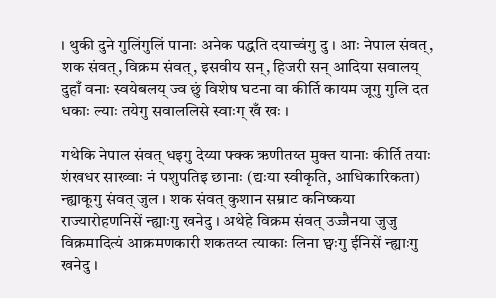। थुकी दुने गुलिंगुलिं पानाः अनेक पद्धति दयाच्वंगु दु । आः नेपाल संवत्, शक संवत्, विक्रम संवत्, इसवीय सन्, हिजरी सन् आदिया सवालय् दुहाँ वनाः स्वयेबलय् ज्व छुं विशेष घटना वा कीर्ति कायम जूगु गुलि दत धकाः ल्याः तयेगु सवाललिसे स्वाःग् खँ खः ।

गथेकि नेपाल संवत् धइगु देय्या फ्क्क ऋणीतय्त मुक्त यानाः कीर्ति तयाः शंखधर साख्वाः नं पशुपतिइ छानाः (द्यःया स्वीकृति, आधिकारिकता) न्ह्याकूगु संवत् जुल । शक संवत् कुशान सम्राट कनिष्कया राज्यारोहणनिसें न्ह्याःगु खनेदु । अथेहे विक्रम संवत् उज्जैनया जुजु विक्रमादित्यं आक्रमणकारी शकतय्त त्याकाः लिना छ्वःगु ईनिसें न्ह्याःगु खनेदु ।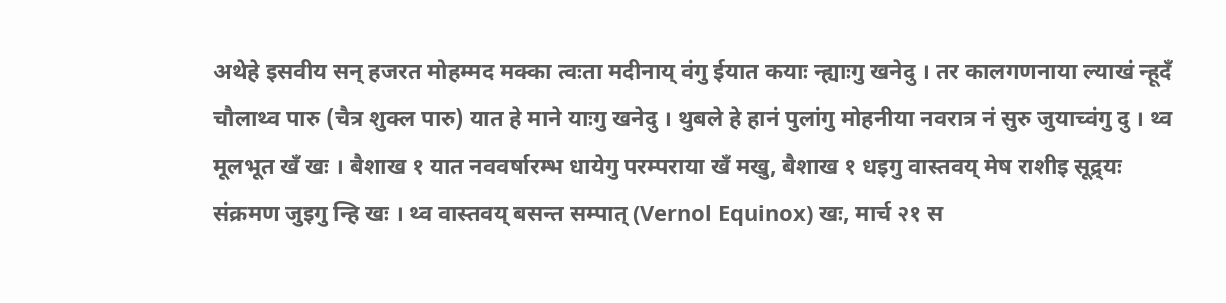अथेहे इसवीय सन् हजरत मोहम्मद मक्का त्वःता मदीनाय् वंगु ईयात कयाः न्ह्याःगु खनेदु । तर कालगणनाया ल्याखं न्हूदँ चौलाथ्व पारु (चैत्र शुक्ल पारु) यात हे माने याःगु खनेदु । थुबले हे हानं पुलांगु मोहनीया नवरात्र नं सुरु जुयाच्वंगु दु । थ्व मूलभूत खँ खः । बैशाख १ यात नववर्षारम्भ धायेगु परम्पराया खँ मखु, बैशाख १ धइगु वास्तवय् मेष राशीइ सूद्र्यः संक्रमण जुइगु न्हि खः । थ्व वास्तवय् बसन्त सम्पात् (Vernol Equinox) खः, मार्च २१ स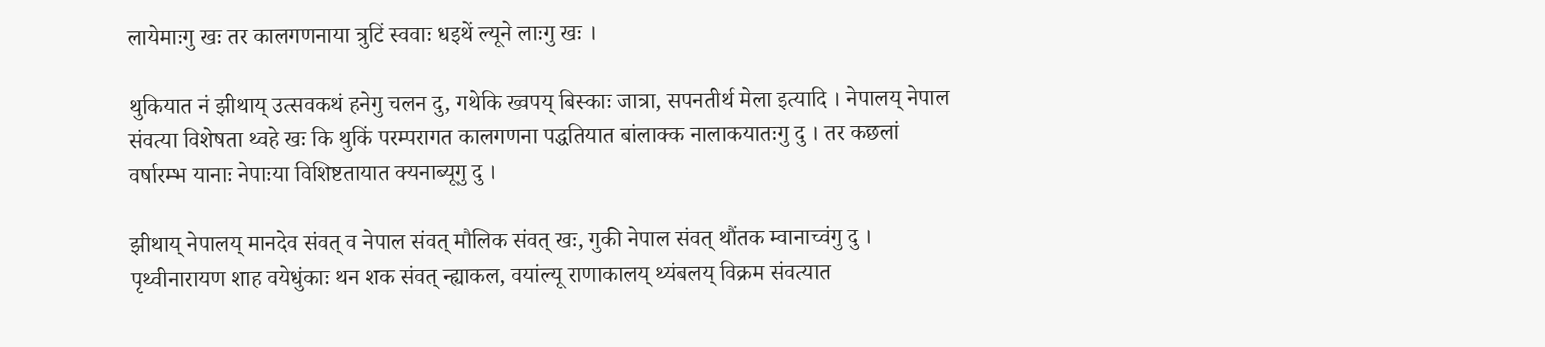लायेमाःगु खः तर कालगणनाया त्रुटिं स्ववाः धइथें ल्यूने लाःगु खः ।

थुकियात नं झीथाय् उत्सवकथं हनेगु चलन दु, गथेकि ख्वपय् बिस्काः जात्रा, सपनतीर्थ मेला इत्यादि । नेपालय् नेपाल संवत्या विशेषता थ्वहे खः कि थुकिं परम्परागत कालगणना पद्धतियात बांलाक्क नालाकयातःगु दु । तर कछलां वर्षारम्भ यानाः नेपाःया विशिष्टतायात क्यनाब्यूगु दु ।

झीथाय् नेपालय् मानदेव संवत् व नेपाल संवत् मौलिक संवत् खः, गुकी नेपाल संवत् थौंतक म्वानाच्वंगु दु । पृथ्वीनारायण शाह वयेधुंकाः थन शक संवत् न्ह्याकल, वयांल्यू राणाकालय् थ्यंबलय् विक्रम संवत्यात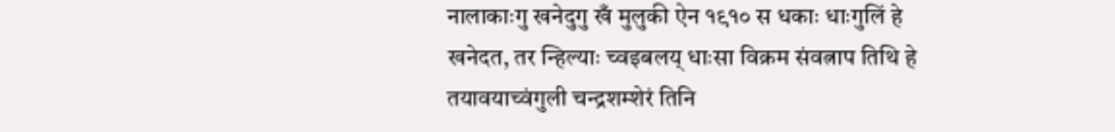नालाकाःगु खनेदुगु खँ मुलुकी ऐन १९१० स धकाः धाःगुलिं हे खनेदत, तर न्हिल्याः च्वइबलय् धाःसा विक्रम संवत्नाप तिथि हे तयावयाच्वंगुली चन्द्रशम्शेरं तिनि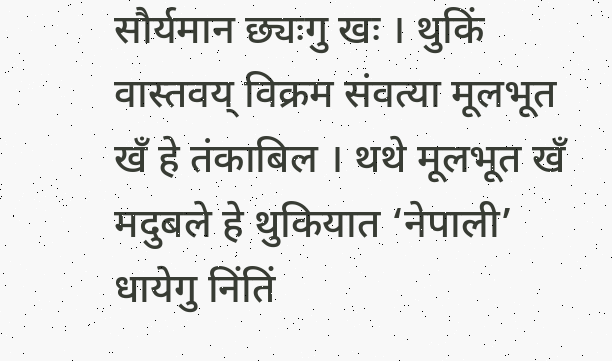सौर्यमान छ्यःगु खः । थुकिं वास्तवय् विक्रम संवत्या मूलभूत खँ हे तंकाबिल । थथे मूलभूत खँ मदुबले हे थुकियात ‘नेपाली’ धायेगु निंतिं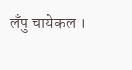लँपु चायेकल ।